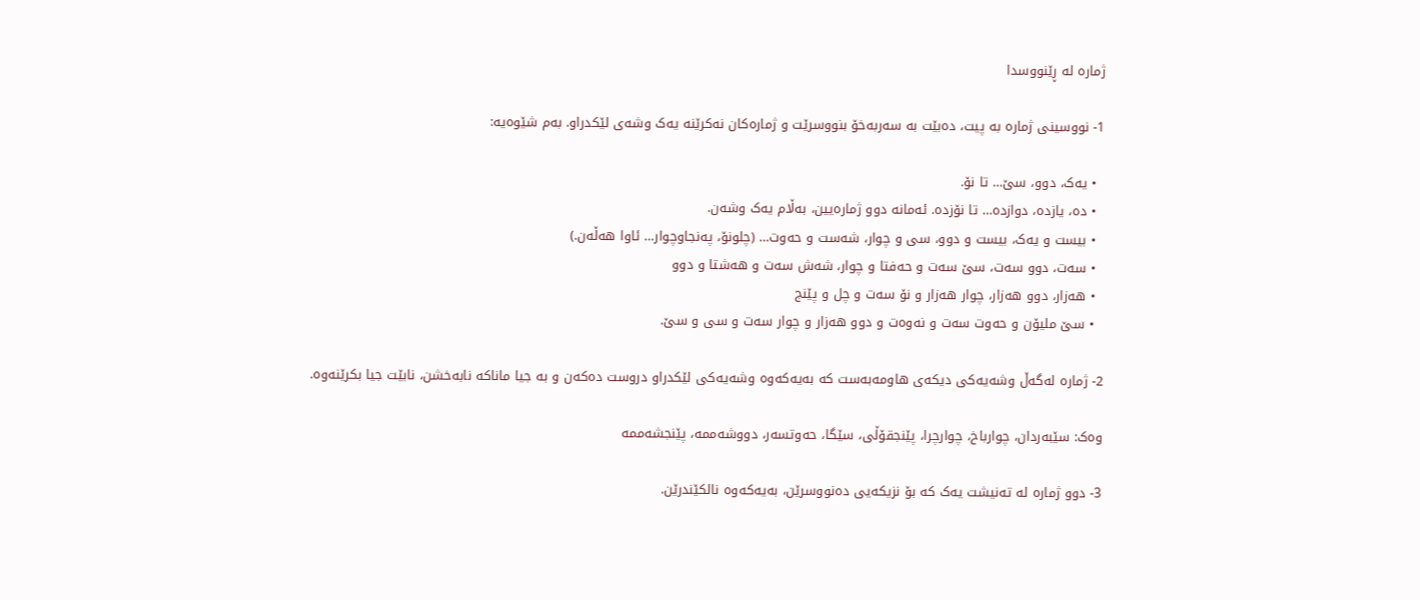ژمارە لە ڕێنووسدا

1- نووسینی ژمارە بە پیت، دەبێت بە سەربەخۆ بنووسرێت و ژمارەکان نەکرێنە یەک وشەی لێکدراو. بەم شێوەیە:

  • یەک، دوو، سێ… تا نۆ.
  • دە، یازدە، دوازدە… تا نۆزدە. ئەمانە دوو ژمارەیین، بەڵام یەک وشەن.
  • بیست و یەک، بیست و دوو، سی و چوار، شەست و حەوت… (چلونۆ، پەنجاوچوار… ئاوا هەڵەن.)
  • سەت، دوو سەت، سێ سەت و حەفتا و چوار، شەش سەت و هەشتا و دوو
  • هەزار، دوو هەزار، چوار هەزار و نۆ سەت و چل و پێنج
  • سێ ملیۆن و حەوت سەت و نەوەت و دوو هەزار و چوار سەت و سی و سێ.

2- ژمارە لەگەڵ وشەیەکی دیکەی هاومەبەست کە بەیەکەوە وشەیەکی لێکدراو دروست دەکەن و بە جیا ماناکە نابەخشن، نابێت جیا بکرێنەوە.

وەک: سێبەردان، چوارباخ، چوارچرا، پێنجقۆڵی، سێگا، حەوتسەر، دووشەممە، پێنجشەممە

3- دوو ژمارە لە تەنیشت یەک کە بۆ نزیکەیی دەنووسرێن، بەیەکەوە نالکێندرێن.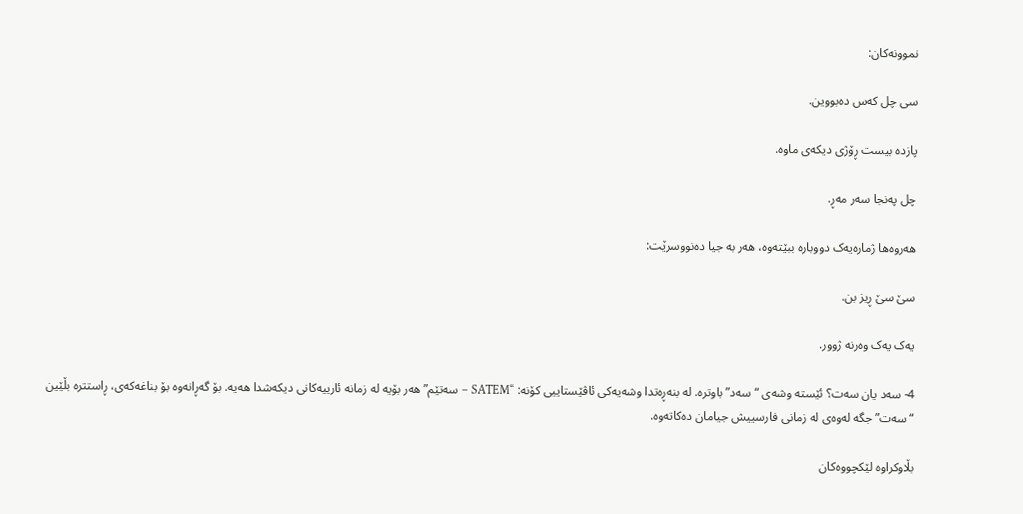نموونەکان:

سی چل کەس دەبووین.

پازدە بیست ڕۆژی دیکەی ماوە.

چل پەنجا سەر مەڕ.

هەروەها ژمارەیەک دووبارە ببێتەوە، هەر بە جیا دەنووسرێت:

سێ سێ ڕیز بن.

یەک یەک وەرنە ژوور.

4- سەد یان سەت؟ ئێستە وشەی “سەد” باوترە. لە بنەڕەتدا وشەیەکی ئاڤێستاییی کۆنە: “SATEM – سەتێم” هەر بۆیە لە زمانە ئارییەکانی دیکەشدا هەیە. بۆ گەڕانەوە بۆ بناغەکەی، ڕاستترە بڵێین “سەت” جگە لەوەی لە زمانی فارسییش جیامان دەکاتەوە.

بڵاوکراوە لێکچووەکان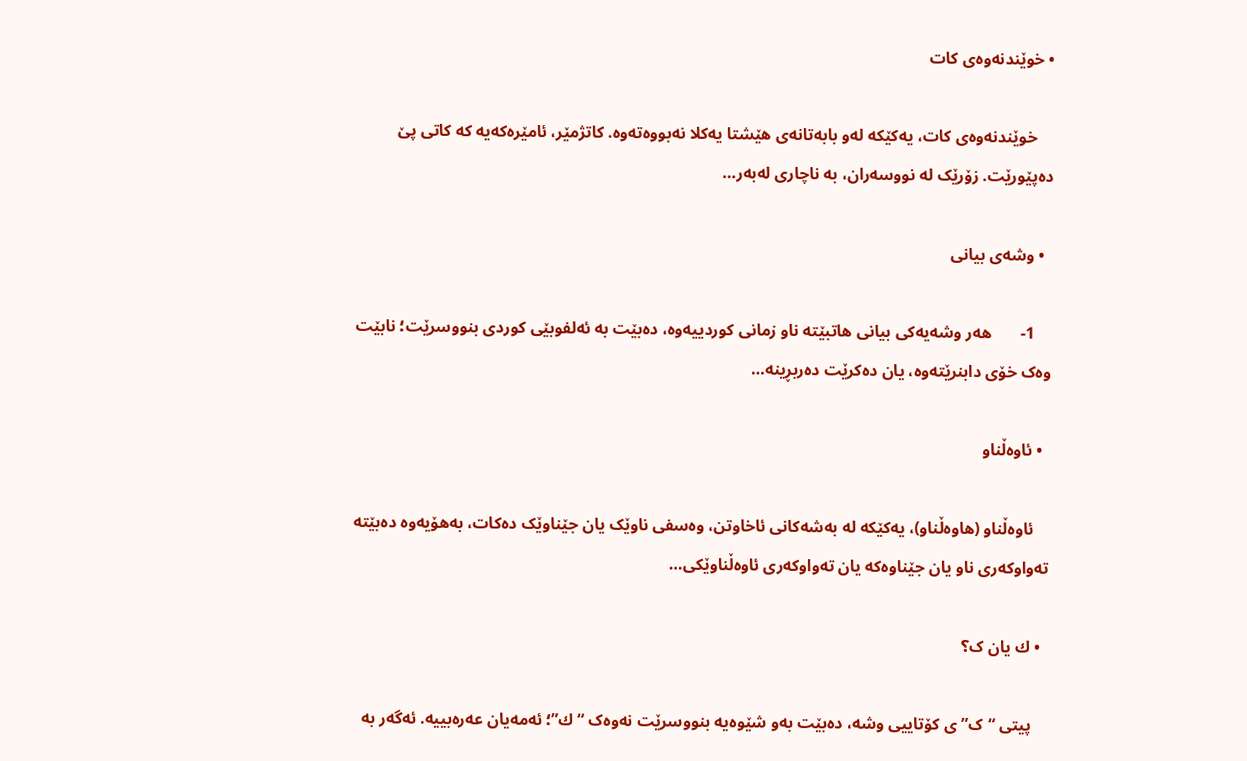• خوێندنەوەی کات

    خوێندنەوەی کات، یەکێکە لەو بابەتانەی هێشتا یەکلا نەبووەتەوە. کاتژمێر، ئامێرەکەیە کە کاتی پێ دەپێورێت. زۆرێک لە نووسەران، بە ناچاری لەبەر…

  • وشەی بیانی

    1-       ھەر وشەیەکی بیانی ھاتبێتە ناو زمانی کوردییەوە، دەبێت بە ئەلفوبێی کوردی بنووسرێت؛ نابێت وەک خۆی دابنرێتەوە، یان دەکرێت دەربڕینە…

  • ئاوه‌ڵناو

    ئاوەڵناو (ھاوەڵناو)، یەکێکە لە بەشەکانی ئاخاوتن، وەسفی ناوێک یان جێناوێک دەکات، بەھۆیەوە دەبێتە تەواوکەری ناو یان جێناوەکە یان تەواوکەری ئاوەڵناوێکی…

  • ك یان ک؟

    پیتی “ک”ی کۆتايیى وشە، دەبێت بەو شێوەیە بنووسرێت نەوەک “ك”؛ ئەمەیان عەرەبییە. ئەگەر بە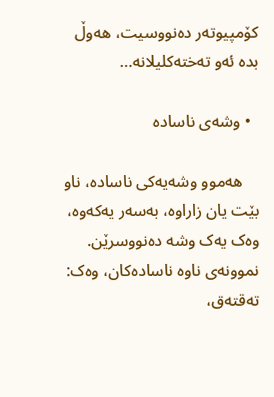کۆمپیوتەر دەنووسیت، هەوڵ بدە ئەو تەختەکلیلانە…

  • وشەی ناسادە

    ھەموو وشەیەکی ناسادە، ناو بێت یان زاراوە، بەسەر یەکەوە، وەک یەک وشە دەنووسرێن. نموونه‌ی ناوە ناساده‌کان، وەک: ته‌قته‌ق،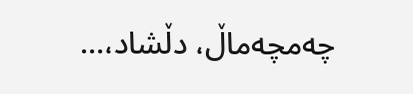چه‌مچه‌ماڵ، دڵشاد،…